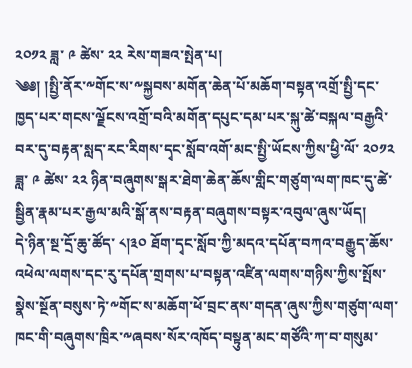༢༠༡༢ ཟླ་ ༩ ཚེས་ ༢༢ རེས་གཟའ་སྤེན་པ།
༄༅། །སྤྱི་ནོར་༸གོང་ས་༸སྐྱབས་མགོན་ཆེན་པོ་མཆོག་བསྟན་འགྲོ་སྤྱི་དང་ཁྱད་པར་གངས་ལྗོངས་འགྲོ་བའི་མགོན་དཔུང་དམ་པར་སྐུ་ཚེ་བསྐལ་བརྒྱའི་བར་དུ་བརྟན་སླད་རང་རིགས་དྭང་སློབ་འགོ་མང་སྤྱི་ཡོངས་ཀྱིས་ཕྱི་ལོ་ ༢༠༡༢ ཟླ་ ༩ ཚེས་ ༢༢ ཉིན་བཞུགས་སྒར་ཐེག་ཆེན་ཆོས་གླིང་གཙུག་ལག་ཁང་དུ་ཚེ་སྦྱིན་རྣམ་པར་རྒྱལ་མའི་སྒོ་ནས་བརྟན་བཞུགས་བསྟར་འབུལ་ཞུས་ཡོད།
དེ་ཉིན་སྔ་དྲོ་ཆུ་ཚོད་ ༨།༣༠ ཐོག་དྭང་སློབ་ཀྱི་མདའ་དཔོན་བཀའ་བརྒྱུད་ཆོས་འཕེལ་ལགས་དང་རུ་དཔོན་གྲགས་པ་བསྟན་འཛིན་ལགས་གཉིས་ཀྱིས་སྤོས་སྣེས་སྔོན་བསུས་ཏེ་༸གོང་ས་མཆོག་ཕོ་བྲང་ནས་གདན་ཞུས་ཀྱིས་གཙུག་ལག་ཁང་གི་བཞུགས་ཁྲིར་༸ཞབས་སོར་འཁོད་བསྟུན་མང་གཙོའི་ཀ་བ་གསུམ་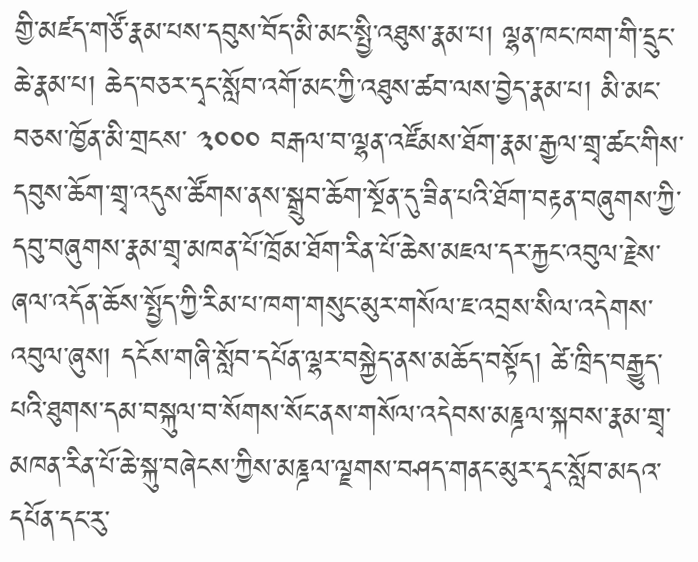གྱི་མཛད་གཙོ་རྣམ་པས་དབུས་བོད་མི་མང་སྤྱི་འཐུས་རྣམ་པ། ལྷན་ཁང་ཁག་གི་དྲུང་ཆེ་རྣམ་པ། ཆེད་བཅར་དྭང་སློབ་འགོ་མང་ཀྱི་འཐུས་ཚབ་ལས་བྱེད་རྣམ་པ། མི་མང་བཅས་ཁྱོན་མི་གྲངས་ ༣༠༠༠ བརྒལ་བ་ལྷན་འཛོམས་ཐོག་རྣམ་རྒྱལ་གྲྭ་ཚང་གིས་དབུས་ཆོག་གྲྭ་འདུས་ཚོགས་ནས་སྒྲུབ་ཆོག་སྔོན་དུ་ཟིན་པའི་ཐོག་བརྟན་བཞུགས་ཀྱི་དབུ་བཞུགས་རྣམ་གྲྭ་མཁན་པོ་ཁྲོམ་ཐོག་རིན་པོ་ཆེས་མཇལ་དར་རྐྱང་འབུལ་རྗེས་ཞལ་འདོན་ཆོས་སྤྱོད་ཀྱི་རིམ་པ་ཁག་གསུང་མུར་གསོལ་ཇ་འབྲས་སིལ་འདེགས་འབུལ་ཞུས། དངོས་གཞི་སློབ་དཔོན་ལྷར་བསྐྱེད་ནས་མཆོད་བསྟོད། ཚེ་ཁྲིད་བརྒྱུད་པའི་ཐུགས་དམ་བསྐུལ་བ་སོགས་སོང་ནས་གསོལ་འདེབས་མཎྜལ་སྐབས་རྣམ་གྲྭ་མཁན་རིན་པོ་ཆེ་སྐུ་བཞེངས་ཀྱིས་མཎྜལ་ལྗགས་བཤད་གནང་མུར་དྭང་སློབ་མདའ་དཔོན་དང་རུ་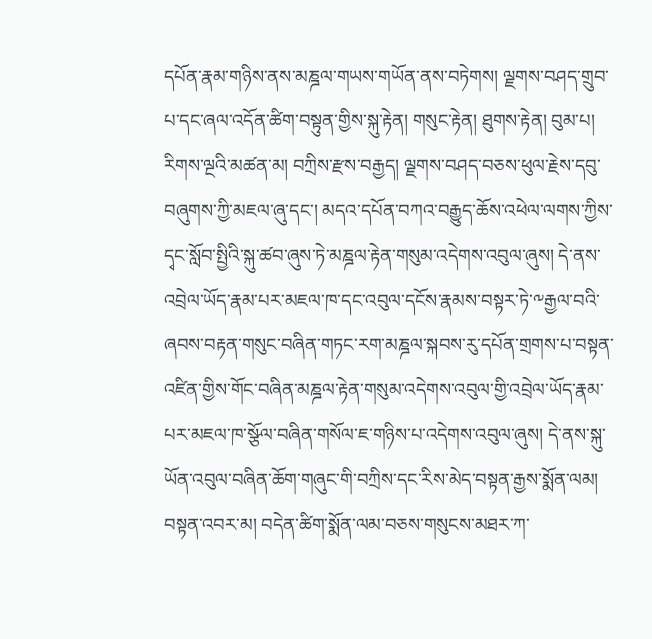དཔོན་རྣམ་གཉིས་ནས་མཎྜལ་གཡས་གཡོན་ནས་བཏེགས། ལྗགས་བཤད་གྲུབ་པ་དང་ཞལ་འདོན་ཚིག་བསྟུན་གྱིས་སྐུ་རྟེན། གསུང་རྟེན། ཐུགས་རྟེན། བུམ་པ། རིགས་ལྔའི་མཚན་མ། བཀྲིས་རྫས་བརྒྱད། ལྗགས་བཤད་བཅས་ཕུལ་རྗེས་དབུ་བཞུགས་ཀྱི་མཇལ་ཞུ་དང་། མདའ་དཔོན་བཀའ་བརྒྱུད་ཆོས་འཕེལ་ལགས་ཀྱིས་དྭང་སློབ་སྤྱིའི་སྐུ་ཚབ་ཞུས་ཏེ་མཎྜལ་རྟེན་གསུམ་འདེགས་འབུལ་ཞུས། དེ་ནས་འབྲེལ་ཡོད་རྣམ་པར་མཇལ་ཁ་དང་འབུལ་དངོས་རྣམས་བསྟར་ཏེ་༸རྒྱལ་བའི་ཞབས་བརྟན་གསུང་བཞིན་གཏང་རག་མཎྜལ་སྐབས་རུ་དཔོན་གྲགས་པ་བསྟན་འཛིན་གྱིས་གོང་བཞིན་མཎྜལ་རྟེན་གསུམ་འདེགས་འབུལ་གྱི་འབྲེལ་ཡོད་རྣམ་པར་མཇལ་ཁ་སྩོལ་བཞིན་གསོལ་ཇ་གཉིས་པ་འདེགས་འབུལ་ཞུས། དེ་ནས་སྐུ་ཡོན་འབུལ་བཞིན་ཆོག་གཞུང་གི་བཀྲིས་དང་རིས་མེད་བསྟན་རྒྱས་སྨོན་ལམ། བསྟན་འབར་མ། བདེན་ཚིག་སྨོན་ལམ་བཅས་གསུངས་མཐར་ཀ་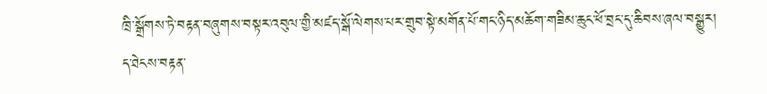ཁྲི་སྒྲོགས་ཏེ་བརྟན་བཞུགས་བསྟར་འབུལ་གྱི་མཛད་སྒོ་ལེགས་པར་གྲུབ་སྟེ་མགོན་པོ་གང་ཉིད་མཆོག་གཟིམ་ཆུང་ཕོ་བྲང་དུ་ཆིབས་ཞལ་བསྒྱུར།
ད་ཐེངས་བརྟན་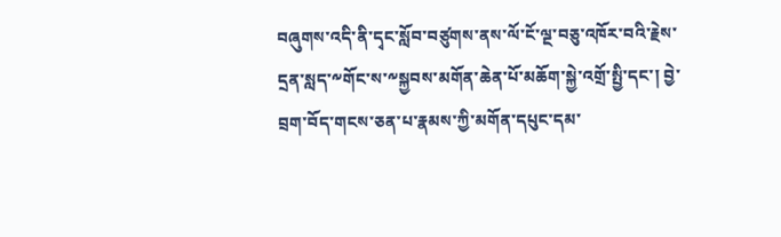བཞུགས་འདི་ནི་དྭང་སློབ་བཙུགས་ནས་ལོ་ངོ་ལྔ་བཅུ་འཁོར་བའི་རྗེས་དྲན་སླད་༸གོང་ས་༸སྐྱབས་མགོན་ཆེན་པོ་མཆོག་སྐྱེ་འགྲོ་སྤྱི་དང་། བྱེ་བྲག་བོད་གངས་ཅན་པ་རྣམས་ཀྱི་མགོན་དཔུང་དམ་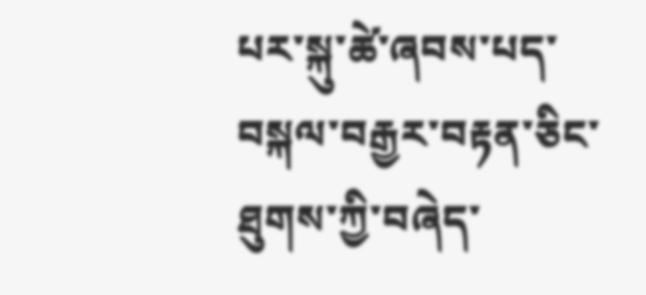པར་སྐུ་ཚེ་ཞབས་པད་བསྐལ་བརྒྱར་བརྟན་ཅིང་ཐུགས་ཀྱི་བཞེད་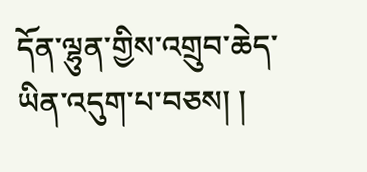དོན་ལྷུན་གྱིས་འགྲུབ་ཆེད་ཡིན་འདུག་པ་བཅས། །